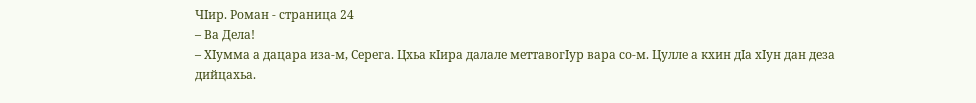ЧIир. Роман - страница 24
– Ва Дела!
– ХIумма а дацара иза-м, Серега. Цхьа кIира далале меттавогIур вара со-м. Цулле а кхин дIа хIун дан деза дийцахьа.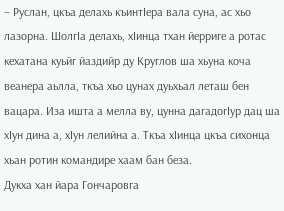– Руслан, цкъа делахь къинтIера вала суна, ас хьо лазорна. ШолгIа делахь, хIинца тхан йерриге а ротас кехатана куьйг йаздийр ду Круглов ша хьуна коча веанера аьлла, ткъа хьо цунах дуьхьал леташ бен вацара. Иза ишта а мелла ву, цунна дагадогIур дац ша хIун дина а, хIун лелийна а. Ткъа хIинца цкъа сихонца хьан ротин командире хаам бан беза.
Дукха хан йара Гончаровга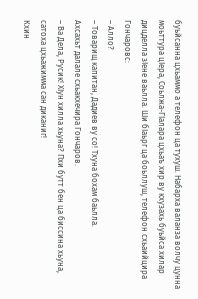буьйсанна цхьаммо а телефон ца тухуш. Набарха валанза волчу цунна моьттура цIера, Соьлжа-ГIалара цхьаъ хир ву кхузахь буьйса хилар дицделла зIене ваьлла. Ши бIаьрг ца боьллуш, телефон схьаийцира Гончаровс:
– Алло?
– Товарищ капитан, Дадиев ву со! Тхуна бохам баьлла.
Ахсахьт далале схьакхечира Гончаров.
– Ва Дела, Русик! ХIун хилла хьуна? Пхи бутт бен ца биссина хьуна, сатоха цхьажимма сан диканиг!
Кхин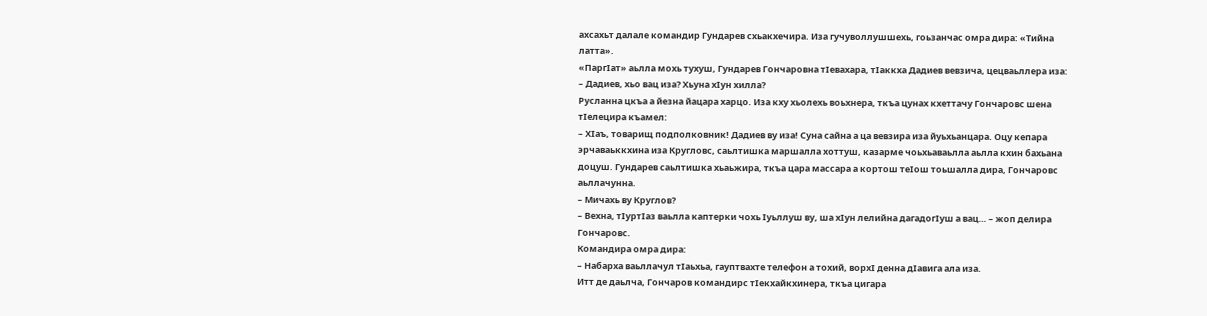ахсахьт далале командир Гундарев схьакхечира. Иза гучуволлушшехь, гоьзанчас омра дира: «Тийна латта».
«ПаргIат» аьлла мохь тухуш, Гундарев Гончаровна тIевахара, тIаккха Дадиев вевзича, цецваьллера иза:
– Дадиев, хьо вац иза? Хьуна хIун хилла?
Русланна цкъа а йезна йацара харцо. Иза кху хьолехь воьхнера, ткъа цунах кхеттачу Гончаровс шена тIелецира къамел:
– ХIаъ, товарищ подполковник! Дадиев ву иза! Суна сайна а ца вевзира иза йуьхьанцара. Оцу кепара эрчаваьккхина иза Кругловс, саьлтишка маршалла хоттуш, казарме чоьхьаваьлла аьлла кхин бахьана доцуш. Гундарев саьлтишка хьаьжира, ткъа цара массара а кортош теIош тоьшалла дира, Гончаровс аьллачунна.
– Мичахь ву Круглов?
– Вехна, тIуртIаз ваьлла каптерки чохь Iуьллуш ву, ша хIун лелийна дагадогIуш а вац… – жоп делира Гончаровс.
Командира омра дира:
– Набарха ваьллачул тIаьхьа, гауптвахте телефон а тохий, ворхI денна дIавига ала иза.
Итт де даьлча, Гончаров командирс тIекхайкхинера, ткъа цигара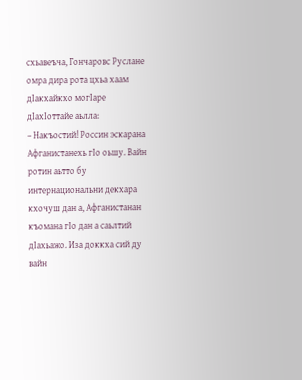схьавеъча, Гончаровс Руслане омра дира рота цхьа хаам дIакхайкхо могIаре дIахIоттайе аьлла:
– Накъостий! Россин эскарана Афганистанехь гIо оьшу. Вайн ротин аьтто бу интернациональни декхара кхочуш дан а, Афганистанан къомана гIо дан а саьлтий дIахьажо. Иза доккха сий ду вайн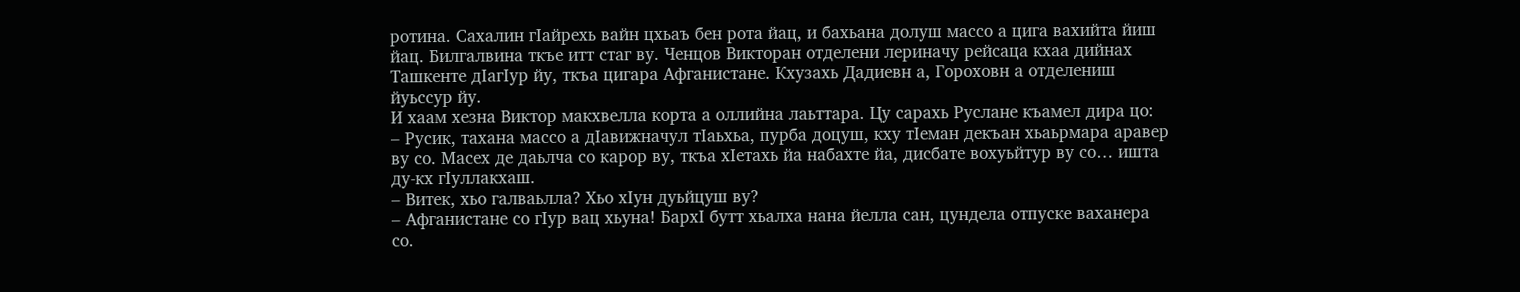ротина. Сахалин гIайрехь вайн цхьаъ бен рота йац, и бахьана долуш массо а цига вахийта йиш йац. Билгалвина ткъе итт стаг ву. Ченцов Викторан отделени лериначу рейсаца кхаа дийнах Ташкенте дIагIур йу, ткъа цигара Афганистане. Кхузахь Дадиевн а, Гороховн а отделениш йуьссур йу.
И хаам хезна Виктор макхвелла корта а оллийна лаьттара. Цу сарахь Руслане къамел дира цо:
– Русик, тахана массо а дIавижначул тIаьхьа, пурба доцуш, кху тIеман декъан хьаьрмара аравер ву со. Масех де даьлча со карор ву, ткъа хIетахь йа набахте йа, дисбате вохуьйтур ву со… ишта ду-кх гIуллакхаш.
– Витек, хьо галваьлла? Хьо хIун дуьйцуш ву?
– Афганистане со гIур вац хьуна! БархI бутт хьалха нана йелла сан, цундела отпуске ваханера со.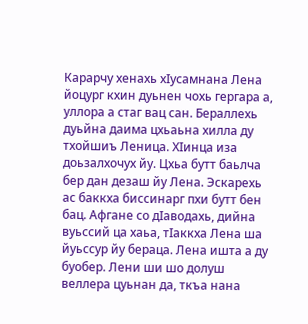Карарчу хенахь хIусамнана Лена йоцург кхин дуьнен чохь гергара а, уллора а стаг вац сан. Бераллехь дуьйна даима цхьаьна хилла ду тхойшиъ Леница. ХIинца иза доьзалхочух йу. Цхьа бутт баьлча бер дан дезаш йу Лена. Эскарехь ас баккха биссинарг пхи бутт бен бац. Афгане со дIаводахь, дийна вуьссий ца хаьа, тIаккха Лена ша йуьссур йу бераца. Лена ишта а ду буобер. Лени ши шо долуш веллера цуьнан да, ткъа нана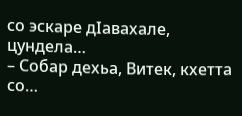со эскаре дIавахале, цундела…
– Собар дехьа, Витек, кхетта со…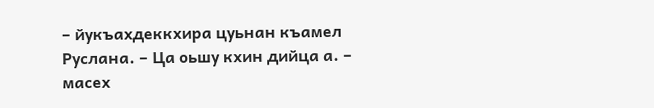– йукъахдеккхира цуьнан къамел Руслана. – Ца оьшу кхин дийца а. – масех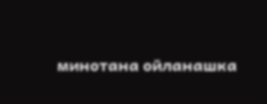минотана ойланашка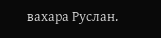вахара Руслан.